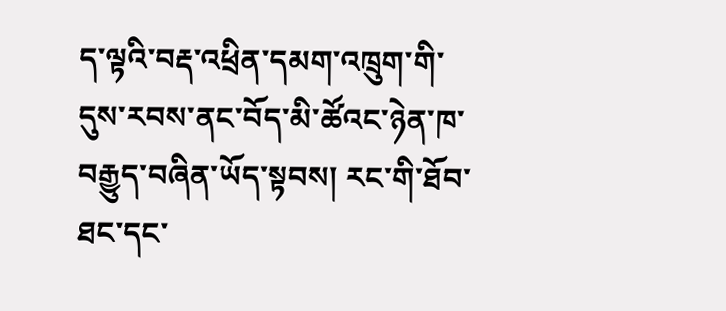ད་ལྟའི་བརྡ་འཕྲིན་དམག་འཁྲུག་གི་དུས་རབས་ནང་བོད་མི་ཚོའང་ཉེན་ཁ་བརྒྱུད་བཞིན་ཡོད་སྟབས། རང་གི་ཐོབ་ཐང་དང་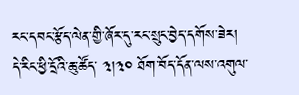རང་དབང་རྩོད་ལེན་གྱི་ཞོར་དུ་རང་སྲུང་བྱེད་དགོས་ཟེར།
དེ་རིང་ཕྱི་དྲོའི་ཆུ་ཚོད་ ༣།༣༠ ཐོག་བོད་དོན་ལས་འགུལ་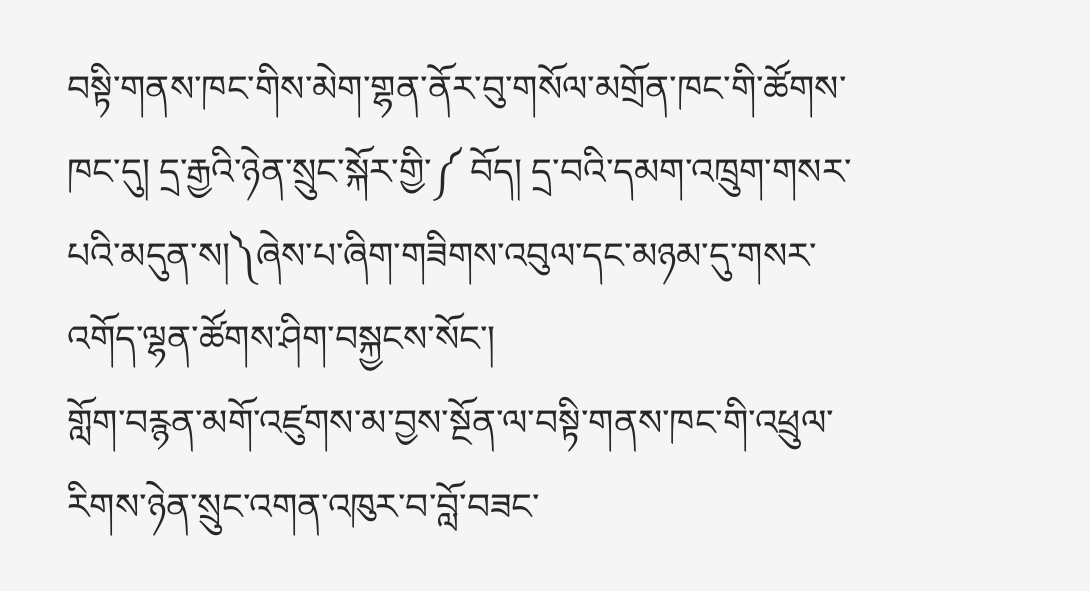བསྟི་གནས་ཁང་གིས་མེག་གྷན་ནོར་བུ་གསོལ་མགྲོན་ཁང་གི་ཚོགས་ཁང་དུ། དྲ་རྒྱའི་ཉེན་སྲུང་སྐོར་གྱི་༼ བོད། དྲ་བའི་དམག་འཁྲུག་གསར་པའི་མདུན་ས།༽ཞེས་པ་ཞིག་གཟིགས་འབུལ་དང་མཉམ་དུ་གསར་འགོད་ལྷན་ཚོགས་ཤིག་བསྐྱངས་སོང་།
གློག་བརྙན་མགོ་འཛུགས་མ་བྱས་སྔོན་ལ་བསྟི་གནས་ཁང་གི་འཕྲུལ་རིགས་ཉེན་སྲུང་འགན་འཁུར་བ་བློ་བཟང་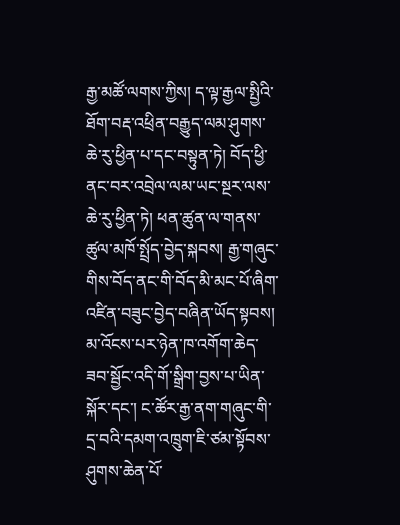རྒྱ་མཚོ་ལགས་ཀྱིས། ད་ལྟ་རྒྱལ་སྤྱིའི་ཐོག་བརྡ་འཕྲིན་བརྒྱུད་ལམ་ཤུགས་ཆེ་རུ་ཕྱིན་པ་དང་བསྟུན་ཏེ། བོད་ཕྱི་ནང་བར་འབྲེལ་ལམ་ཡང་སྔར་ལས་ཆེ་རུ་ཕྱིན་ཏེ། ཕན་ཚུན་ལ་གནས་ཚུལ་མཁོ་སྤྲོད་བྱེད་སྐབས། རྒྱ་གཞུང་གིས་བོད་ནང་གི་བོད་མི་མང་པོ་ཞིག་འཛིན་བཟུང་བྱེད་བཞིན་ཡོད་སྟབས། མ་འོངས་པར་ཉེན་ཁ་འགོག་ཆེད་ཟབ་སྦྱོང་འདི་གོ་སྒྲིག་བྱས་པ་ཡིན་སྐོར་དང་། ང་ཚོར་རྒྱ་ནག་གཞུང་གི་དྲ་བའི་དམག་འཁྲུག་ཇི་ཙམ་སྟོབས་ཤུགས་ཆེན་པོ་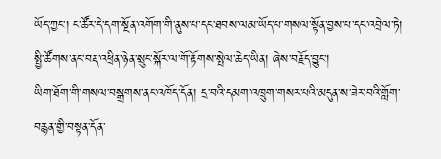ཡོད་ཀྱང་། ང་ཚོར་དེ་དག་སྔོན་འགོག་གི་ནུས་པ་དང་ཐབས་ལམ་ཡོད་པ་གསལ་སྟོན་བྱས་པ་དང་འབྲེལ་ཏེ། སྤྱི་ཚོགས་ནང་བརྡ་འཕྲིན་ཉེན་སྲུང་སྐོར་ལ་གོ་རྟོགས་སྤེལ་ཆེད་ཡིན། ཞེས་བརྗོད་བྱུང་།
ཡིག་ཐོག་གི་གསལ་བསྒྲགས་ནང་འཁོད་དོན། དྲ་བའི་དམག་འཁྲུག་གསར་པའི་མདུན་ས་ཟེར་བའི་གློག་བརྙན་གྱི་བསྟན་དོན་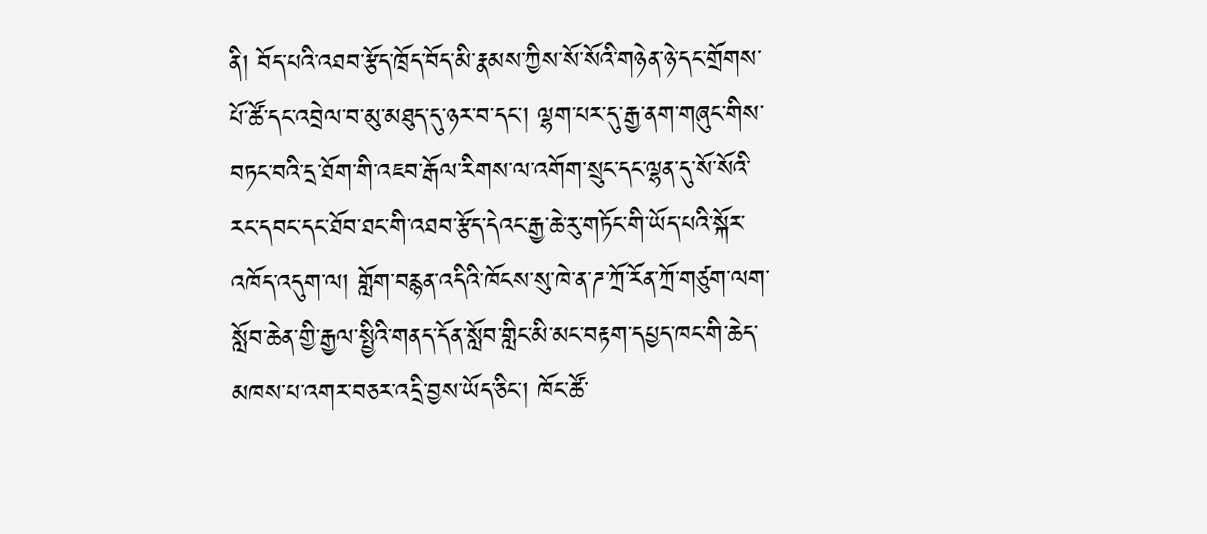ནི། བོད་པའི་འཐབ་རྩོད་ཁྲོད་བོད་མི་རྣམས་ཀྱིས་སོ་སོའི་གཉེན་ཉེ་དང་གྲོགས་པོ་ཚོ་དང་འབྲེལ་བ་མུ་མཐུད་དུ་ཉར་བ་དང་། ལྷག་པར་དུ་རྒྱ་ནག་གཞུང་གིས་བཏང་བའི་དྲ་ཐོག་གི་འཇབ་རྒོལ་རིགས་ལ་འགོག་སྲུང་དང་ལྷན་དུ་སོ་སོའི་རང་དབང་དང་ཐོབ་ཐང་གི་འཐབ་རྩོད་དེའང་རྒྱ་ཆེ་རུ་གཏོང་གི་ཡོད་པའི་སྐོར་འཁོད་འདུག་ལ། གློག་བརྙན་འདིའི་ཁོངས་སུ་ཁེ་ན་ཌ་ཀྲོ་རོན་ཀྲོ་གཙུག་ལག་སློབ་ཆེན་གྱི་རྒྱལ་སྤྱིའི་གནད་དོན་སློབ་གླིང་མི་མང་བརྟག་དཔྱད་ཁང་གི་ཆེད་མཁས་པ་འགར་བཅར་འདྲི་བྱས་ཡོད་ཅིང་། ཁོང་ཚོ་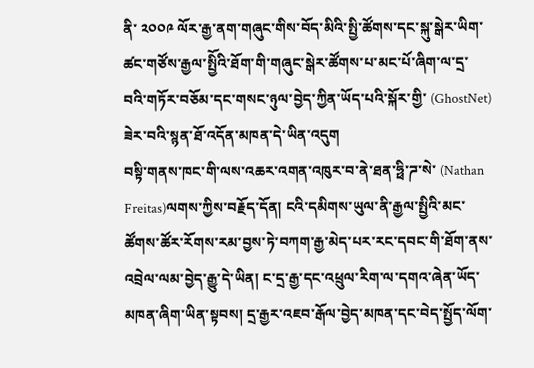ནི་ ༢༠༠༩ ལོར་རྒྱ་ནག་གཞུང་གིས་བོད་མིའི་སྤྱི་ཚོགས་དང་སྐུ་སྒེར་ཡིག་ཚང་གཙོས་རྒྱལ་སྤྱིོའི་ཐོག་གི་གཞུང་སྒེར་ཚོགས་པ་མང་པོ་ཞིག་ལ་དྲ་བའི་གཏོར་བཅོམ་དང་གསང་ཉུལ་བྱེད་ཀྱིན་ཡོད་པའི་སྐོར་གྱི་ (GhostNet) ཟེར་བའི་སྙན་ཐོ་འདོན་མཁན་དེ་ཡིན་འདུག
བསྟི་གནས་ཁང་གི་ལས་འཆར་འགན་འཁུར་བ་ནེ་ཐན་ཧྥི་ཌ་སེ་ (Nathan Freitas)ལགས་ཀྱིས་བརྗོད་དོན། ངའི་དམིགས་ཡུལ་ནི་རྒྱལ་སྤྱིའི་མང་ཚོགས་ཚོར་རོགས་རམ་བྱས་ཏེ་བཀག་རྒྱ་མེད་པར་རང་དབང་གི་ཐོག་ནས་འབྲེལ་ལམ་བྱེད་རྒྱུ་དེ་ཡིན། ང་དྲ་རྒྱ་དང་འཕྲུལ་རིག་ལ་དགའ་ཞེན་ཡོད་མཁན་ཞིག་ཡིན་སྟབས། དྲ་རྒྱར་འཇབ་རྒོལ་བྱེད་མཁན་དང་བེད་སྤྱོད་ལོག་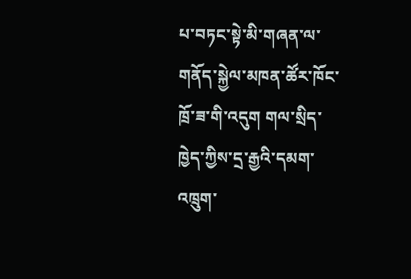པ་བཏང་སྟེ་མི་གཞན་ལ་གནོད་སྐྱེལ་མཁན་ཚོར་ཁོང་ཁྲོ་ཟ་གི་འདུག གལ་སྲིད་ཁྱེད་ཀྱིས་དྲ་རྒྱའི་དམག་འཁྲུག་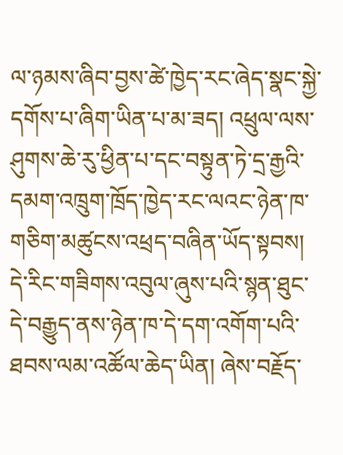ལ་ཉམས་ཞིབ་བྱས་ཚེ་ཁྱེད་རང་ཞེད་སྣང་སྐྱེ་དགོས་པ་ཞིག་ཡིན་པ་མ་ཟད། འཕྲུལ་ལས་ཤུགས་ཆེ་རུ་ཕྱིན་པ་དང་བསྟུན་ཏེ་དྲ་རྒྱའི་དམག་འཁྲུག་ཁྲོད་ཁྱེད་རང་ལའང་ཉེན་ཁ་གཅིག་མཚུངས་འཕྲད་བཞིན་ཡོད་སྟབས། དེ་རིང་གཟིགས་འབུལ་ཞུས་པའི་སྙན་ཐུང་དེ་བརྒྱུད་ནས་ཉེན་ཁ་དེ་དག་འགོག་པའི་ཐབས་ལམ་འཚོལ་ཆེད་ཡིན། ཞེས་བརྗོད་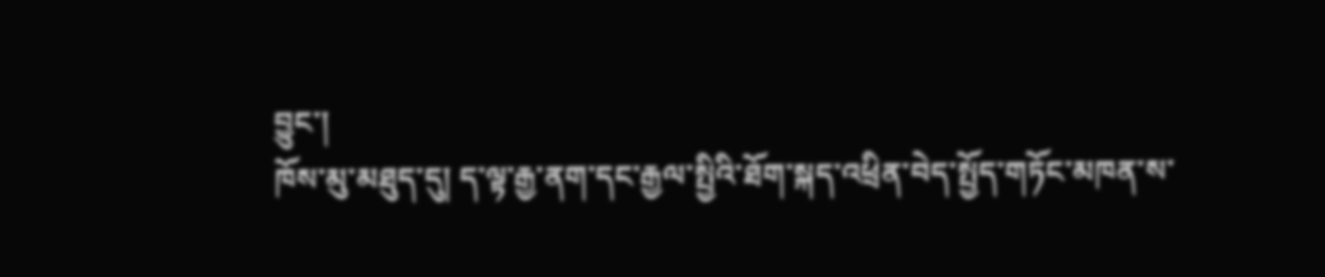བྱུང་།
ཁོས་མུ་མཐུད་དུ། ད་ལྟ་རྒྱ་ནག་དང་རྒྱལ་སྤྱིའི་ཐོག་སྐད་འཕྲིན་བེད་སྤྱོད་གཏོང་མཁན་ས་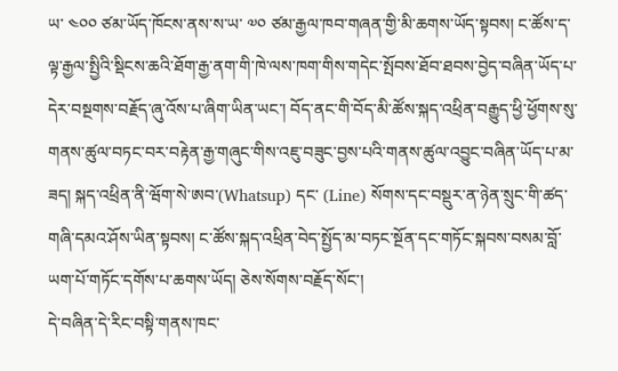ཡ་ ༤༠༠ ཙམ་ཡོད་ཁོངས་ནས་ས་ཡ་ ༧༠ ཙམ་རྒྱལ་ཁབ་གཞན་གྱི་མི་ཆགས་ཡོད་སྟབས། ང་ཚོས་ད་ལྟ་རྒྱལ་སྤྱིའི་སྡིངས་ཆའི་ཐོག་རྒྱ་ནག་གི་ཁེ་ལས་ཁག་གིས་གདེང་སྤོབས་ཐོབ་ཐབས་བྱེད་བཞིན་ཡོད་པ་དེར་བསྔགས་བརྗོད་ཞུ་འོས་པ་ཞིག་ཡིན་ཡང་། བོད་ནང་གི་བོད་མི་ཚོས་སྐད་འཕྲིན་བརྒྱུད་ཕྱི་ཕྱོགས་སུ་གནས་ཚུལ་བཏང་བར་བརྟེན་རྒྱ་གཞུང་གིས་འཇུ་བཟུང་བྱས་པའི་གནས་ཚུལ་འབྱུང་བཞིན་ཡོད་པ་མ་ཟད། སྐད་འཕྲིན་ནི་ཝོག་སེ་ཨབ་(Whatsup) དང་ (Line) སོགས་དང་བསྡུར་ན་ཉེན་སྲུང་གི་ཚད་གཞི་དམའ་ཤོས་ཡིན་སྟབས། ང་ཚོས་སྐད་འཕྲིན་བེད་སྤྱོད་མ་བཏང་སྔོན་དང་གཏོང་སྐབས་བསམ་བློ་ཡག་པོ་གཏོང་དགོས་པ་ཆགས་ཡོད། ཅེས་སོགས་བརྗོད་སོང་།
དེ་བཞིན་དེ་རིང་བསྟི་གནས་ཁང་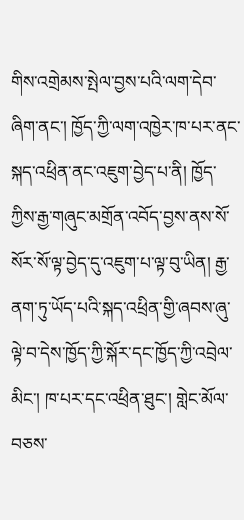གིས་འགྲེམས་སྤེལ་བྱས་པའི་ལག་དེབ་ཞིག་ནང་། ཁྱོད་ཀྱི་ལག་འཁྱེར་ཁ་པར་ནང་སྐད་འཕྲིན་ནང་འཇུག་བྱེད་པ་ནི། ཁྱོད་ཀྱིས་རྒྱ་གཞུང་མགྲོན་འབོད་བྱས་ནས་སོ་སོར་སོ་ལྟ་བྱེད་དུ་འཇུག་པ་ལྟ་བུ་ཡིན། རྒྱ་ནག་ཏུ་ཡོད་པའི་སྐད་འཕྲིན་གྱི་ཞབས་ཞུ་ལྟེ་བ་དེས་ཁྱོད་ཀྱི་སྐོར་དང་ཁྱོད་ཀྱི་འབྲེལ་མིང་། ཁ་པར་དང་འཕྲིན་ཐུང་། གླེང་མོལ་བཅས་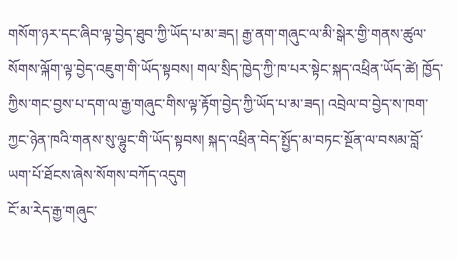གསོག་ཉར་དང་ཞིབ་ལྟ་བྱེད་ཐུབ་ཀྱི་ཡོད་པ་མ་ཟད། རྒྱ་ནག་གཞུང་ལ་མི་སྒེར་གྱི་གནས་ཚུལ་སོགས་ལྐོག་ལྟ་བྱེད་འཇུག་གི་ཡོད་སྟབས། གལ་སྲིད་ཁྱེད་ཀྱི་ཁ་པར་སྟེང་སྐད་འཕྲིན་ཡོད་ཚེ། ཁྱོད་ཀྱིས་གང་བྱས་པ་དག་ལ་རྒྱ་གཞུང་གིས་ལྟ་རྟོག་བྱེད་ཀྱི་ཡོད་པ་མ་ཟད། འབྲེལ་བ་བྱེད་ས་ཁག་ཀྱང་ཉེན་ཁའི་གནས་སུ་ལྷུང་གི་ཡོད་སྟབས། སྐད་འཕྲིན་བེད་སྤྱོད་མ་བཏང་སྔོན་ལ་བསམ་བློ་ཡག་པོ་ཐོངས་ཞེས་སོགས་བཀོད་འདུག
ངོ་མ་རེད་རྒྱ་གཞུང་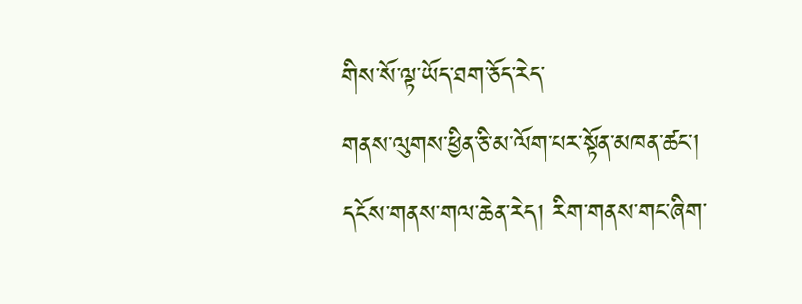གིས་སོ་ལྟ་ཡོད་ཐག་ཅོད་རེད་
གནས་ལུགས་ཕྱིན་ཅི་མ་ལོག་པར་སྟོན་མཁན་ཚང་།
དངོས་གནས་གལ་ཆེན་རེད། རིག་གནས་གང་ཞིག་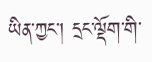ཡིན་ཀྱང་། དྲང་ལྡོག་གི་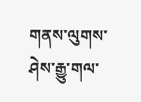གནས་ལུགས་ཤེས་རྒྱུ་གལ་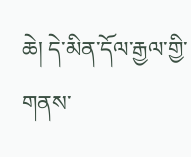ཆེ། དེ་མིན་དོལ་རྒྱལ་གྱི་གནས་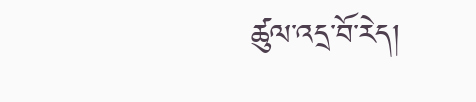ཚུལ་འདྲ་བོ་རེད།